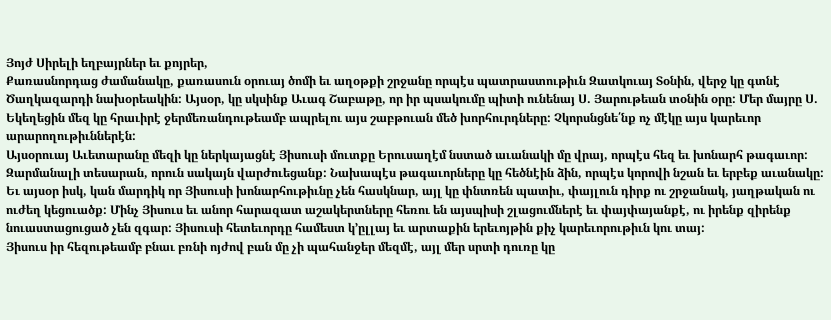Յոյժ Սիրելի եղբայրներ եւ քոյրեր,
Քառասնորդաց ժամանակը, քառասուն օրուայ ծոմի եւ աղօթքի շրջանը որպէս պատրաստութիւն Զատկուայ Տօնին, վերջ կը գտնէ Ծաղկազարդի նախօրեակին: Այսօր, կը սկսինք Աւագ Շաբաթը, որ իր պսակումը պիտի ունենայ Ս. Յարութեան տօնին օրը: Մեր մայրը Ս. Եկեղեցին մեզ կը հրաւիրէ ջերմեռանդութեամբ ապրելու այս շաբթուան մեծ խորհուրդները: Չկորսնցնե՛նք ոչ մէկը այս կարեւոր արարողութիւններէն:
Այսօրուայ Աւետարանը մեզի կը ներկայացնէ Յիսուսի մուտքը Երուսաղէմ նստած աւանակի մը վրայ, որպէս հեզ եւ խոնարհ թագաւոր: Զարմանալի տեսարան, որուն սակայն վարժուեցանք: Նախապէս թագաւորները կը հեծնէին ձին, որպէս կորովի նշան եւ երբեք աւանակը: Եւ այսօր իսկ, կան մարդիկ որ Յիսուսի խոնարհութիւնը չեն հասկնար, այլ կը փնտռեն պատիւ, փայլուն դիրք ու շրջանակ, յաղթական ու ուժեղ կեցուածք: Մինչ Յիսուս եւ անոր հարազատ աշակերտները հեռու են այսպիսի շլացումներէ եւ փայփայանքէ, ու իրենք զիրենք նուաստացուցած չեն զգար: Յիսուսի հետեւորդը համեստ կ’ըլլայ եւ արտաքին երեւոյթին քիչ կարեւորութիւն կու տայ:
Յիսուս իր հեզութեամբ բնաւ բռնի ոյժով բան մը չի պահանջեր մեզմէ, այլ մեր սրտի դուռը կը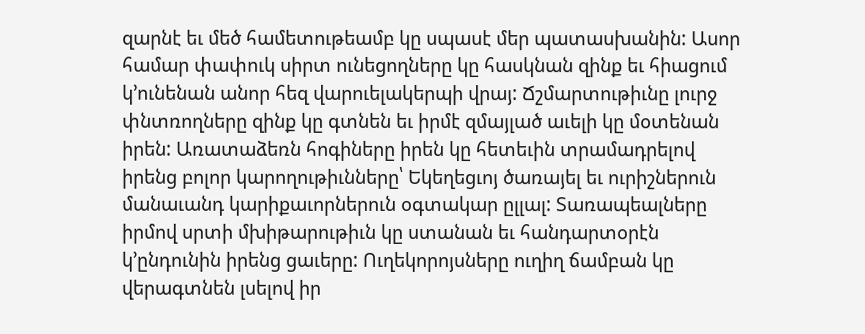զարնէ եւ մեծ համետութեամբ կը սպասէ մեր պատասխանին: Ասոր համար փափուկ սիրտ ունեցողները կը հասկնան զինք եւ հիացում կ’ունենան անոր հեզ վարուելակերպի վրայ: Ճշմարտութիւնը լուրջ փնտռողները զինք կը գտնեն եւ իրմէ զմայլած աւելի կը մօտենան իրեն: Առատաձեռն հոգիները իրեն կը հետեւին տրամադրելով իրենց բոլոր կարողութիւնները՝ Եկեղեցւոյ ծառայել եւ ուրիշներուն մանաւանդ կարիքաւորներուն օգտակար ըլլալ: Տառապեալները իրմով սրտի մխիթարութիւն կը ստանան եւ հանդարտօրէն կ’ընդունին իրենց ցաւերը: Ուղեկորոյսները ուղիղ ճամբան կը վերագտնեն լսելով իր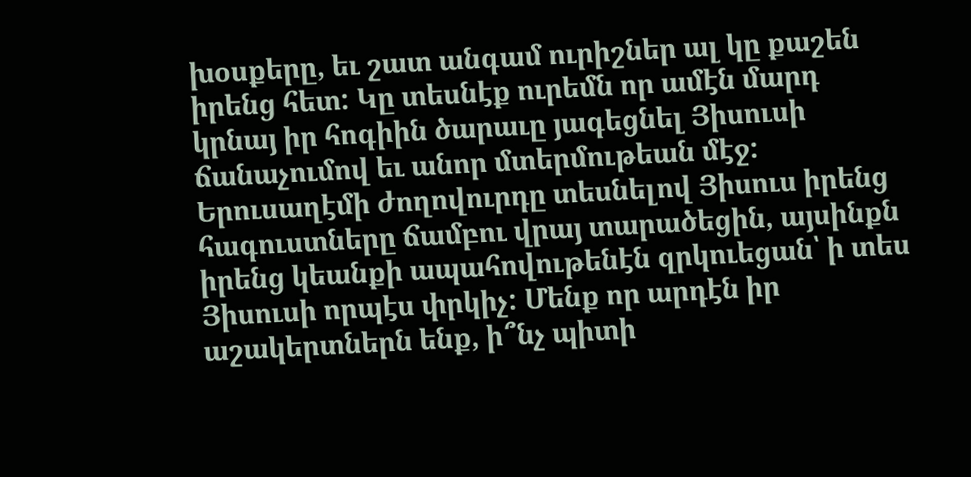խօսքերը, եւ շատ անգամ ուրիշներ ալ կը քաշեն իրենց հետ: Կը տեսնէք ուրեմն որ ամէն մարդ կրնայ իր հոգիին ծարաւը յագեցնել Յիսուսի ճանաչումով եւ անոր մտերմութեան մէջ:
Երուսաղէմի ժողովուրդը տեսնելով Յիսուս իրենց հագուստները ճամբու վրայ տարածեցին, այսինքն իրենց կեանքի ապահովութենէն զրկուեցան՝ ի տես Յիսուսի որպէս փրկիչ: Մենք որ արդէն իր աշակերտներն ենք, ի՞նչ պիտի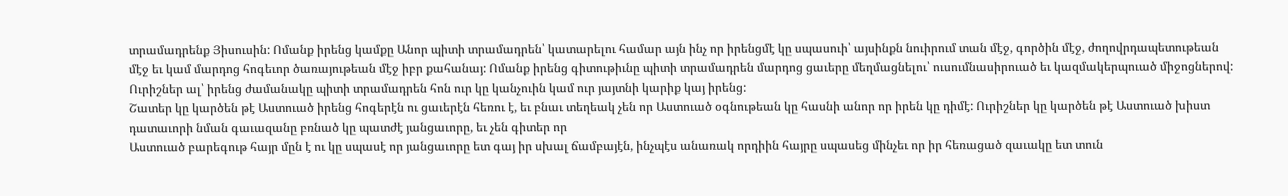տրամադրենք Յիսուսին: Ոմանք իրենց կամքը Անոր պիտի տրամադրեն՝ կատարելու համար այն ինչ որ իրենցմէ կը սպասուի՝ այսինքն նուիրում տան մէջ, գործին մէջ, ժողովրդապետութեան մէջ եւ կամ մարդոց հոգեւոր ծառայութեան մէջ իբր քահանայ: Ոմանք իրենց գիտութիւնը պիտի տրամադրեն մարդոց ցաւերը մեղմացնելու՝ ուսումնասիրուած եւ կազմակերպուած միջոցներով: Ուրիշներ ալ՝ իրենց ժամանակը պիտի տրամադրեն հոն ուր կը կանչուին կամ ուր յայտնի կարիք կայ իրենց:
Շատեր կը կարծեն թէ Աստուած իրենց հոգերէն ու ցաւերէն հեռու է, եւ բնաւ տեղեակ չեն որ Աստուած օգնութեան կը հասնի անոր որ իրեն կը դիմէ: Ուրիշներ կը կարծեն թէ Աստուած խիստ դատաւորի նման գաւազանը բռնած կը պատժէ յանցաւորը, եւ չեն գիտեր որ
Աստուած բարեգութ հայր մըն է ու կը սպասէ որ յանցաւորը ետ գայ իր սխալ ճամբայէն, ինչպէս անառակ որդիին հայրը սպասեց մինչեւ որ իր հեռացած զաւակը ետ տուն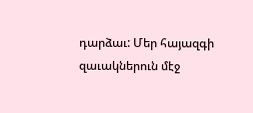դարձաւ: Մեր հայազգի զաւակներուն մէջ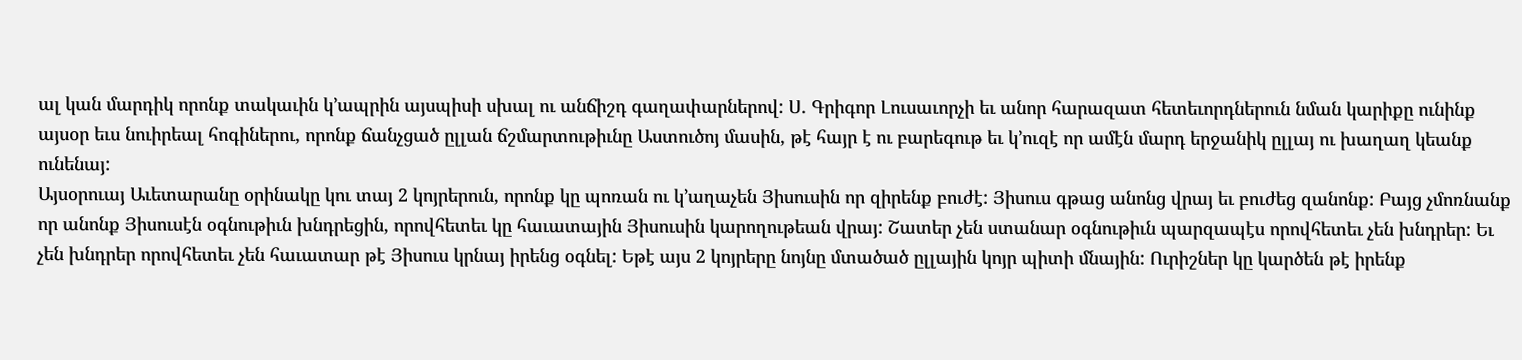ալ կան մարդիկ որոնք տակաւին կ’ապրին այսպիսի սխալ ու անճիշդ գաղափարներով: Ս. Գրիգոր Լուսաւորչի եւ անոր հարազատ հետեւորդներուն նման կարիքը ունինք այսօր եւս նուիրեալ հոգիներու, որոնք ճանչցած ըլլան ճշմարտութիւնը Աստուծոյ մասին, թէ հայր է ու բարեգութ եւ կ’ուզէ որ ամէն մարդ երջանիկ ըլլայ ու խաղաղ կեանք ունենայ:
Այսօրուայ Աւետարանը օրինակը կու տայ 2 կոյրերուն, որոնք կը պոռան ու կ’աղաչեն Յիսուսին որ զիրենք բուժէ: Յիսուս գթաց անոնց վրայ եւ բուժեց զանոնք: Բայց չմոռնանք որ անոնք Յիսուսէն օգնութիւն խնդրեցին, որովհետեւ կը հաւատային Յիսուսին կարողութեան վրայ: Շատեր չեն ստանար օգնութիւն պարզապէս որովհետեւ չեն խնդրեր: Եւ չեն խնդրեր որովհետեւ չեն հաւատար թէ Յիսուս կրնայ իրենց օգնել: Եթէ այս 2 կոյրերը նոյնը մտածած ըլլային կոյր պիտի մնային: Ուրիշներ կը կարծեն թէ իրենք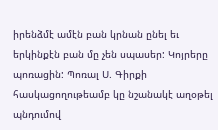իրենձմէ ամէն բան կրնան ընել եւ երկինքէն բան մը չեն սպասեր: Կոյրերը պոռացին: Պոռալ Ս. Գիրքի հասկացողութեամբ կը նշանակէ աղօթել պնդումով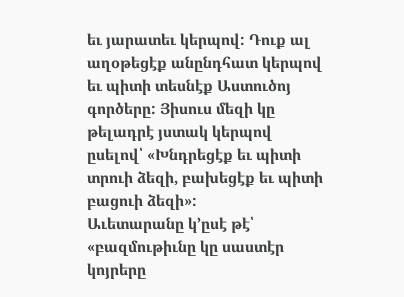եւ յարատեւ կերպով: Դուք ալ աղօթեցէք անընդհատ կերպով եւ պիտի տեսնէք Աստուծոյ գործերը: Յիսուս մեզի կը թելադրէ յստակ կերպով ըսելով՝ «Խնդրեցէք եւ պիտի տրուի ձեզի, բախեցէք եւ պիտի բացուի ձեզի»:
Աւետարանը կ’ըսէ թէ՝ «բազմութիւնը կը սաստէր կոյրերը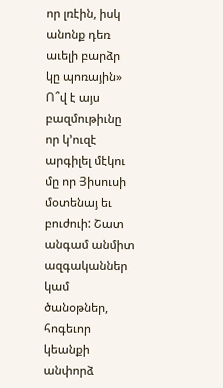որ լռէին, իսկ անոնք դեռ աւելի բարձր կը պոռային» Ո՞վ է այս բազմութիւնը որ կ’ուզէ արգիլել մէկու մը որ Յիսուսի մօտենայ եւ բուժուի: Շատ անգամ անմիտ ազգականներ կամ ծանօթներ, հոգեւոր կեանքի անփորձ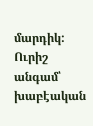մարդիկ: Ուրիշ անգամ՝ խաբէական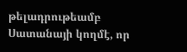թելադրութեամբ Սատանայի կողմէ, որ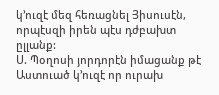կ’ուզէ մեզ հեռացնել Յիսուսէն, որպէսզի իրեն պէս դժբախտ ըլլանք:
Ս. Պօղոսի յորդորէն իմացանք թէ Աստուած կ’ուզէ որ ուրախ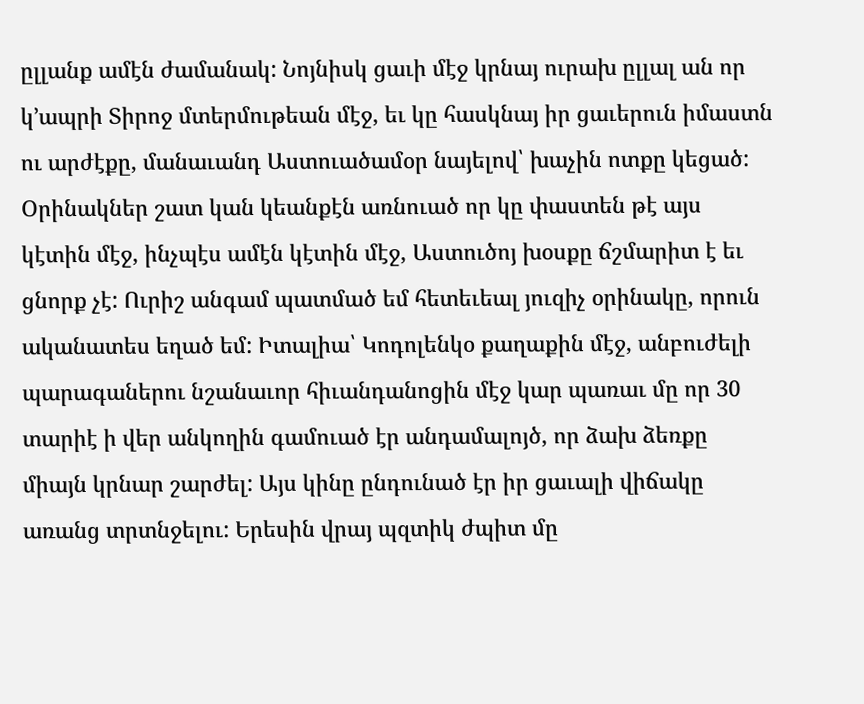ըլլանք ամէն ժամանակ: Նոյնիսկ ցաւի մէջ կրնայ ուրախ ըլլալ ան որ կ’ապրի Տիրոջ մտերմութեան մէջ, եւ կը հասկնայ իր ցաւերուն իմաստն ու արժէքը, մանաւանդ Աստուածամօր նայելով՝ խաչին ոտքը կեցած: Օրինակներ շատ կան կեանքէն առնուած որ կը փաստեն թէ այս կէտին մէջ, ինչպէս ամէն կէտին մէջ, Աստուծոյ խօսքը ճշմարիտ է եւ ցնորք չէ: Ուրիշ անգամ պատմած եմ հետեւեալ յուզիչ օրինակը, որուն ականատես եղած եմ: Իտալիա՝ Կոդոլենկօ քաղաքին մէջ, անբուժելի պարագաներու նշանաւոր հիւանդանոցին մէջ կար պառաւ մը որ 30 տարիէ ի վեր անկողին գամուած էր անդամալոյծ, որ ձախ ձեռքը միայն կրնար շարժել: Այս կինը ընդունած էր իր ցաւալի վիճակը առանց տրտնջելու: Երեսին վրայ պզտիկ ժպիտ մը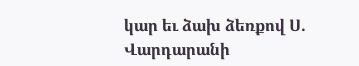կար եւ ձախ ձեռքով Ս. Վարդարանի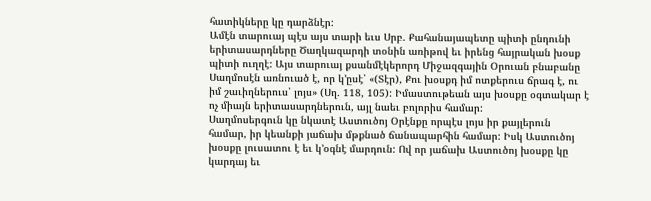հատիկները կը դարձնէր:
Ամէն տարուայ պէս այս տարի եւս Սրբ. Քահանայապետը պիտի ընդունի երիտասարդները Ծաղկազարդի տօնին առիթով եւ իրենց հայրական խօսք պիտի ուղղէ: Այս տարուայ քսանմէկերորդ Միջազգային Օրուան բնաբանը Սաղմոսէն առնուած է, որ կ’ըսէ՝ «(Տէր), Քու խօսքդ իմ ոտքերուս ճրագ է, ու իմ շաւիղներուս՝ լոյս» (Սղ. 118, 105): Իմաստութեան այս խօսքը օգտակար է ոչ միայն երիտասարդներուն, այլ նաեւ բոլորիս համար:
Սաղմոսերգուն կը նկատէ Աստուծոյ Օրէնքը որպէս լոյս իր քայլերուն համար, իր կեանքի յաճախ մթքնած ճանապարհին համար: Իսկ Աստուծոյ խօսքը լուսատու է եւ կ’օգնէ մարդուն: Ով որ յաճախ Աստուծոյ խօսքը կը կարդայ եւ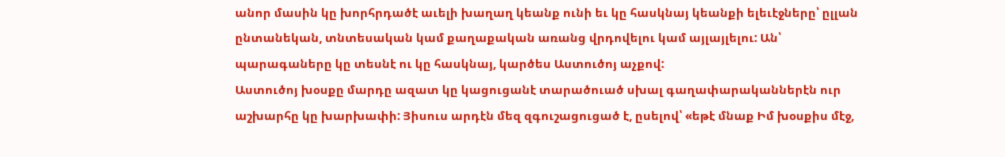անոր մասին կը խորհրդածէ աւելի խաղաղ կեանք ունի եւ կը հասկնայ կեանքի ելեւէջները՝ ըլլան ընտանեկան, տնտեսական կամ քաղաքական առանց վրդովելու կամ այլայլելու: Ան՝ պարագաները կը տեսնէ ու կը հասկնայ, կարծես Աստուծոյ աչքով:
Աստուծոյ խօսքը մարդը ազատ կը կացուցանէ տարածուած սխալ գաղափարականներէն ուր աշխարհը կը խարխափի: Յիսուս արդէն մեզ զգուշացուցած է, ըսելով՝ «եթէ մնաք Իմ խօսքիս մէջ,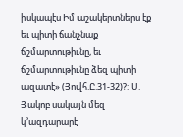իսկապէս Իմ աշակերտներս էք եւ պիտի ճանչնաք ճշմարտութիւնը, եւ ճշմարտութիւնը ձեզ պիտի ազատէ» (Յովհ.Ը.31-32)?: Ս. Յակոբ սակայն մեզ կ’ազդարարէ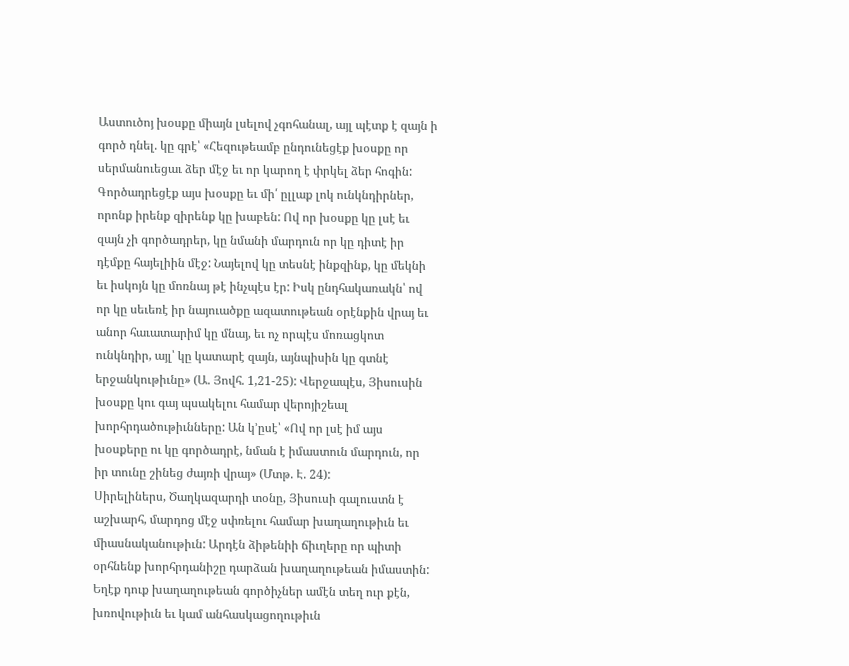Աստուծոյ խօսքը միայն լսելով չգոհանալ, այլ պէտք է զայն ի գործ դնել. կը գրէ՝ «Հեզութեամբ ընդունեցէք խօսքը որ սերմանուեցաւ ձեր մէջ եւ որ կարող է փրկել ձեր հոգին: Գործադրեցէք այս խօսքը եւ մի՛ ըլլաք լոկ ունկնդիրներ, որոնք իրենք զիրենք կը խաբեն: Ով որ խօսքը կը լսէ եւ զայն չի գործադրեր, կը նմանի մարդուն որ կը դիտէ իր դէմքը հայելիին մէջ: Նայելով կը տեսնէ ինքզինք, կը մեկնի եւ իսկոյն կը մոռնայ թէ ինչպէս էր: Իսկ ընդհակառակն՝ ով որ կը սեւեռէ իր նայուածքը ազատութեան օրէնքին վրայ եւ անոր հաւատարիմ կը մնայ, եւ ոչ որպէս մոռացկոտ ունկնդիր, այլ՝ կը կատարէ զայն, այնպիսին կը գտնէ երջանկութիւնը» (Ա. Յովհ. 1,21-25): Վերջապէս, Յիսուսին խօսքը կու գայ պսակելու համար վերոյիշեալ խորհրդածութիւնները: Ան կ’ըսէ՝ «Ով որ լսէ իմ այս խօսքերը ու կը գործադրէ, նման է իմաստուն մարդուն, որ իր տունը շինեց ժայռի վրայ» (Մտթ. Է. 24):
Սիրելիներս, Ծաղկազարդի տօնը, Յիսուսի գալուստն է աշխարհ, մարդոց մէջ սփռելու համար խաղաղութիւն եւ միասնականութիւն: Արդէն ձիթենիի ճիւղերը որ պիտի օրհնենք խորհրդանիշը դարձան խաղաղութեան իմաստին: Եղէք դուք խաղաղութեան գործիչներ ամէն տեղ ուր քէն, խռովութիւն եւ կամ անհասկացողութիւն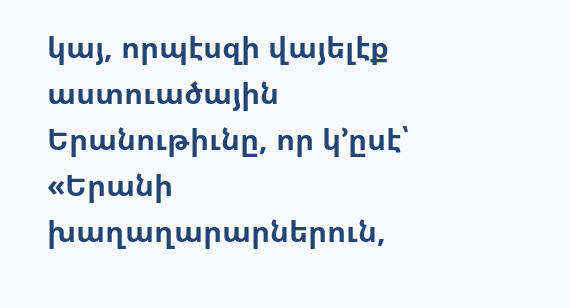կայ, որպէսզի վայելէք աստուածային Երանութիւնը, որ կ’ըսէ՝ «Երանի խաղաղարարներուն,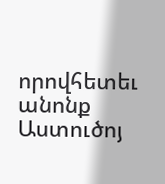որովհետեւ անոնք Աստուծոյ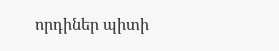որդիներ պիտի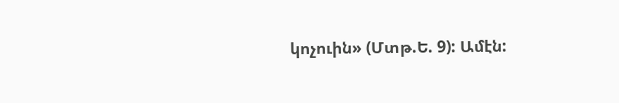կոչուին» (Մտթ.Ե. 9): Ամէն: